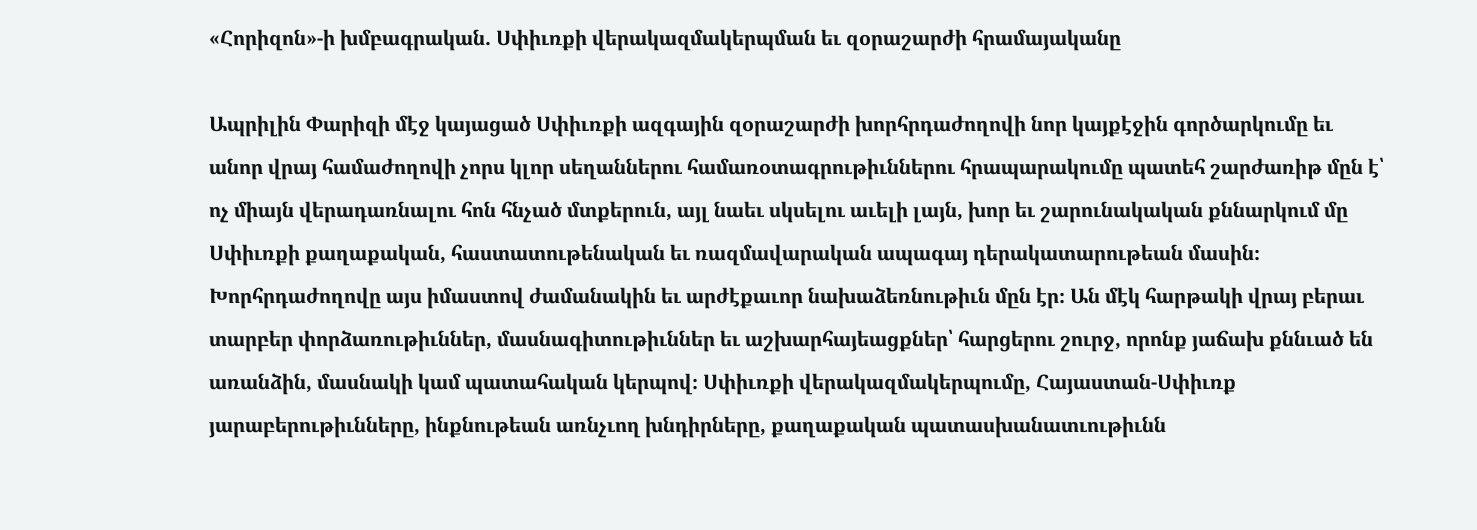«Հորիզոն»-ի խմբագրական. Սփիւռքի վերակազմակերպման եւ զօրաշարժի հրամայականը

Ապրիլին Փարիզի մէջ կայացած Սփիւռքի ազգային զօրաշարժի խորհրդաժողովի նոր կայքէջին գործարկումը եւ անոր վրայ համաժողովի չորս կլոր սեղաններու համառօտագրութիւններու հրապարակումը պատեհ շարժառիթ մըն է՝ ոչ միայն վերադառնալու հոն հնչած մտքերուն, այլ նաեւ սկսելու աւելի լայն, խոր եւ շարունակական քննարկում մը Սփիւռքի քաղաքական, հաստատութենական եւ ռազմավարական ապագայ դերակատարութեան մասին։
Խորհրդաժողովը այս իմաստով ժամանակին եւ արժէքաւոր նախաձեռնութիւն մըն էր։ Ան մէկ հարթակի վրայ բերաւ տարբեր փորձառութիւններ, մասնագիտութիւններ եւ աշխարհայեացքներ՝ հարցերու շուրջ, որոնք յաճախ քննւած են առանձին, մասնակի կամ պատահական կերպով։ Սփիւռքի վերակազմակերպումը, Հայաստան-Սփիւռք յարաբերութիւնները, ինքնութեան առնչւող խնդիրները, քաղաքական պատասխանատւութիւնն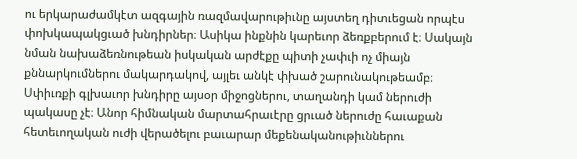ու երկարաժամկէտ ազգային ռազմավարութիւնը այստեղ դիտւեցան որպէս փոխկապակցւած խնդիրներ։ Ասիկա ինքնին կարեւոր ձեռքբերում է։ Սակայն նման նախաձեռնութեան իսկական արժէքը պիտի չափւի ոչ միայն քննարկումներու մակարդակով, այլեւ անկէ փխած շարունակութեամբ։
Սփիւռքի գլխաւոր խնդիրը այսօր միջոցներու, տաղանդի կամ ներուժի պակասը չէ։ Անոր հիմնական մարտահրաւէրը ցրւած ներուժը հաւաքան հետեւողական ուժի վերածելու բաւարար մեքենականութիւններու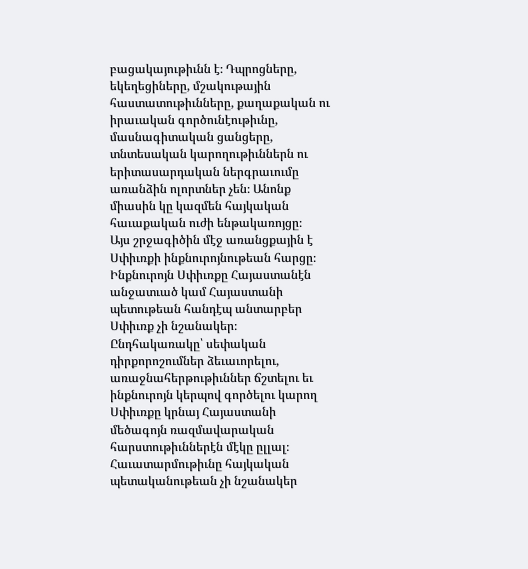բացակայութիւնն է։ Դպրոցները, եկեղեցիները, մշակութային հաստատութիւնները, քաղաքական ու իրաւական գործունէութիւնը, մասնագիտական ցանցերը, տնտեսական կարողութիւններն ու երիտասարդական ներգրաւումը առանձին ոլորտներ չեն։ Անոնք միասին կը կազմեն հայկական հաւաքական ուժի ենթակառոյցը։
Այս շրջագիծին մէջ առանցքային է Սփիւռքի ինքնուրոյնութեան հարցը։ Ինքնուրոյն Սփիւռքը Հայաստանէն անջատւած կամ Հայաստանի պետութեան հանդէպ անտարբեր Սփիւռք չի նշանակեր։ Ընդհակառակը՝ սեփական դիրքորոշումներ ձեւաւորելու, առաջնահերթութիւններ ճշտելու եւ ինքնուրոյն կերպով գործելու կարող Սփիւռքը կրնայ Հայաստանի մեծագոյն ռազմավարական հարստութիւններէն մէկը ըլլալ։ Հաւատարմութիւնը հայկական պետականութեան չի նշանակեր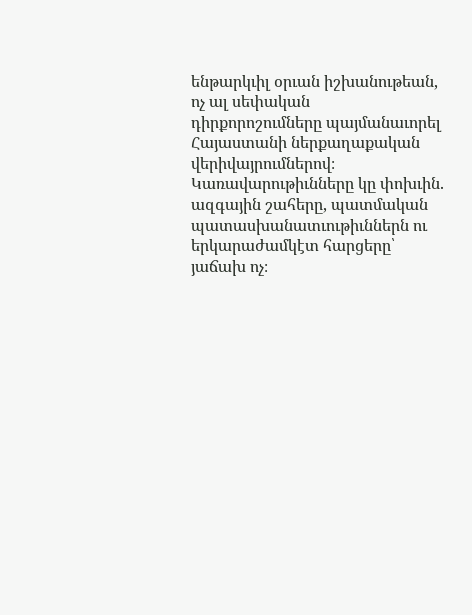ենթարկւիլ օրւան իշխանութեան, ոչ ալ սեփական դիրքորոշումները պայմանաւորել Հայաստանի ներքաղաքական վերիվայրումներով։ Կառավարութիւնները կը փոխւին. ազգային շահերը, պատմական պատասխանատւութիւններն ու երկարաժամկէտ հարցերը՝ յաճախ ոչ։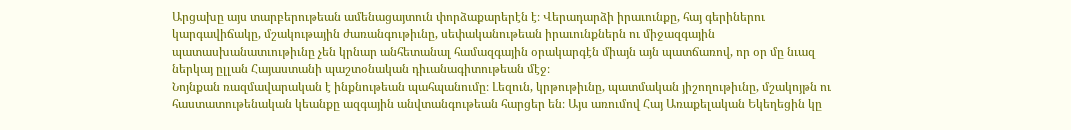Արցախը այս տարբերութեան ամենացայտուն փորձաքարերէն է։ Վերադարձի իրաւունքը, հայ գերիներու կարգավիճակը, մշակութային ժառանգութիւնը, սեփականութեան իրաւունքներն ու միջազգային պատասխանատւութիւնը չեն կրնար անհետանալ համազգային օրակարգէն միայն այն պատճառով, որ օր մը նւազ ներկայ ըլլան Հայաստանի պաշտօնական դիւանագիտութեան մէջ։
Նոյնքան ռազմավարական է ինքնութեան պահպանումը։ Լեզուն, կրթութիւնը, պատմական յիշողութիւնը, մշակոյթն ու հաստատութենական կեանքը ազգային անվտանգութեան հարցեր են։ Այս առումով Հայ Առաքելական Եկեղեցին կը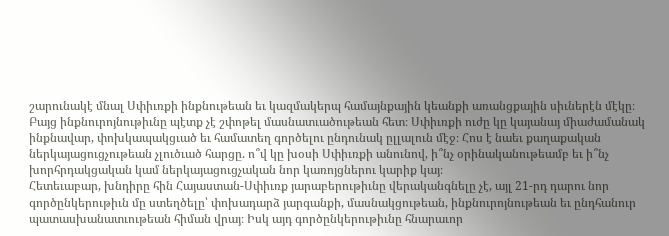շարունակէ մնալ Սփիւռքի ինքնութեան եւ կազմակերպ համայնքային կեանքի առանցքային սիւներէն մէկը։
Բայց ինքնուրոյնութիւնը պէտք չէ շփոթել մասնատւածութեան հետ։ Սփիւռքի ուժը կը կայանայ միաժամանակ ինքնավար, փոխկապակցւած եւ համատեղ գործելու ընդունակ ըլլալուն մէջ։ Հոս է նաեւ քաղաքական ներկայացուցչութեան չլուծւած հարցը. ո՞վ կը խօսի Սփիւռքի անունով, ի՞նչ օրինականութեամբ եւ ի՞նչ խորհրդակցական կամ ներկայացուցչական նոր կառոյցներու կարիք կայ։
Հետեւաբար, խնդիրը հին Հայաստան-Սփիւռք յարաբերութիւնը վերականգնելը չէ, այլ 21-րդ դարու նոր գործընկերութիւն մը ստեղծելը՝ փոխադարձ յարգանքի, մասնակցութեան, ինքնուրոյնութեան եւ ընդհանուր պատասխանատւութեան հիման վրայ։ Իսկ այդ գործընկերութիւնը հնարաւոր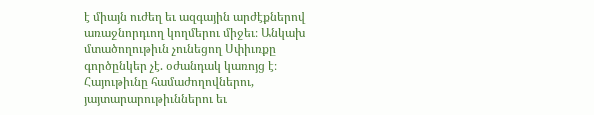է միայն ուժեղ եւ ազգային արժէքներով առաջնորդւող կողմերու միջեւ։ Անկախ մտածողութիւն չունեցող Սփիւռքը գործընկեր չէ. օժանդակ կառոյց է։
Հայութիւնը համաժողովներու, յայտարարութիւններու եւ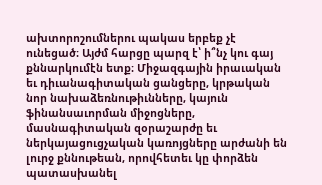ախտորոշումներու պակաս երբեք չէ ունեցած։ Այժմ հարցը պարզ է՝ ի՞նչ կու գայ քննարկումէն ետք։ Միջազգային իրաւական եւ դիւանագիտական ցանցերը, կրթական նոր նախաձեռնութիւնները, կայուն ֆինանսաւորման միջոցները, մասնագիտական զօրաշարժը եւ ներկայացուցչական կառոյցները արժանի են լուրջ քննութեան, որովհետեւ կը փորձեն պատասխանել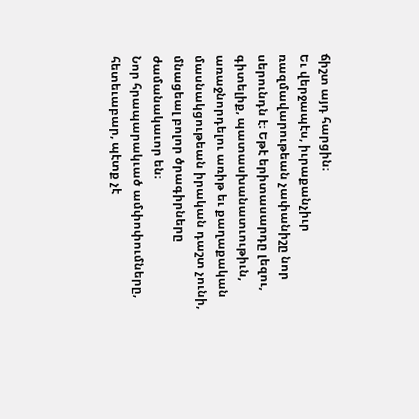ճիշտ այդ հարցին։
Եւ վերջապէս, իւրաքանչիւր ռազմավարութեան չափանիշը նոր սերունդն է։ Եթէ երիտասարդը լեզու, գիտելիք, պատասխանատւութիւն, առաջնորդելու առիթ եւ քաղաքական մասնակցութեան իրական դաշտ չունի, մնացեալ բոլոր ծրագիրները ժամանակաւոր են։
Նոր հրապարակւած ամփոփումները, հետեւաբար, պէտք չէ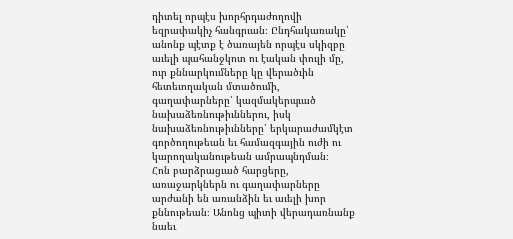դիտել որպէս խորհրդաժողովի եզրափակիչ հանգրւան։ Ընդհակառակը՝ անոնք պէտք է ծառայեն որպէս սկիզբը աւելի պահանջկոտ ու էական փուլի մը, ուր քննարկումները կը վերածւին հետեւողական մտածումի, գաղափարները՝ կազմակերպւած նախաձեռնութիւններու, իսկ նախաձեռնութիւնները՝ երկարաժամկէտ գործողութեան եւ համազգային ուժի ու կարողականութեան ամրապնդման։
Հոն բարձրացւած հարցերը, առաջարկներն ու գաղափարները արժանի են առանձին եւ աւելի խոր քննութեան։ Անոնց պիտի վերադառնանք նաեւ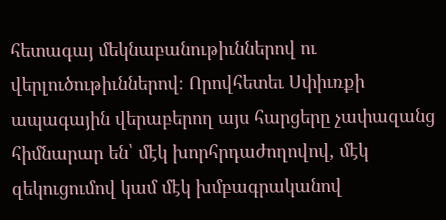հետագայ մեկնաբանութիւններով ու վերլուծութիւններով։ Որովհետեւ Սփիւռքի ապագային վերաբերող այս հարցերը չափազանց հիմնարար են՝ մէկ խորհրդաժողովով, մէկ զեկուցումով կամ մէկ խմբագրականով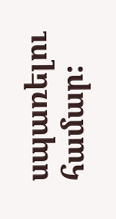սպառելու համար։